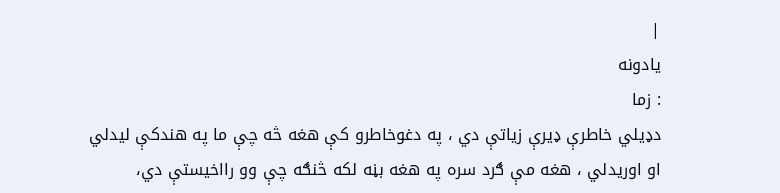|
يادونه
: زما
دډيلي خاطرې ډيرې زياتې دي ، په دغوخاطرو كې هغه څه چې ما په هندكې ليدلي
او اوريدلي ، هغه مې ګرد سره په هغه بڼه لكه څنګه چې وو رااخيستې دي،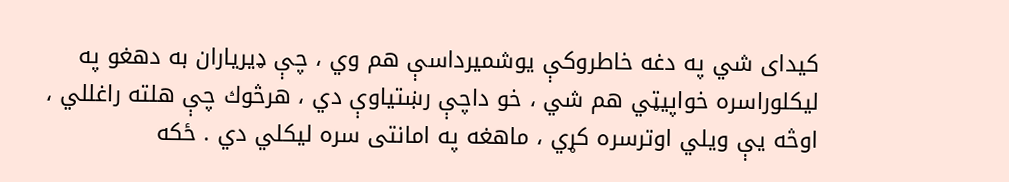كيداى شي په دغه خاطروكې يوشميرداسې هم وي ، چې ډيرياران به دهغو په
ليكلوراسره خواپيټي هم شي ، خو داچې رښتياوې دي ، هرڅوك چې هلته راغللي ،
اوڅه يې ويلي اوترسره كړي ، ماهغه په امانتى سره ليكلي دي . ځكه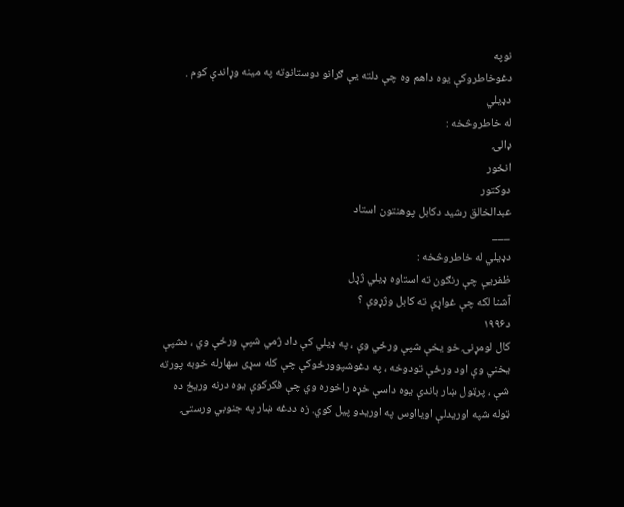نوپه
دغوخاطروكې يوه داهم وه چې دلته يې ګرانو دوستانوته په مينه وړاندې كوم .
دډيلي
له خاطروڅخه :
ډالۍ
انځور
دوكتور
عبدالخالق رشيد دكابل پوهنتون استاد
___
دډيلي له خاطروڅخه :
ظفريې چې رنګون ته استاوه ډيلي ژړل
آشنا لكه چې غواړې ته كابل وژړوې ؟
د۱۹۹۶
كال لومړنۍ خو يخې شپې ورځي وې ، په ډيلي كې داد ژمي شپې ورځې وي ، دشپې
يخني وې اود ورځې تودوخه ، په دغوشپوورځوكې چې كله سړى سهارله خوبه پورته
شې ، پرټول ښار باندې يوه داسې خړه راخوره وي چې فكركوې يوه درنه وريځ ده
ټوله شپه اوريدلې اويااوس په اوريدو پيل كوي. زه ددغه ښار په جنوبي ورستۍ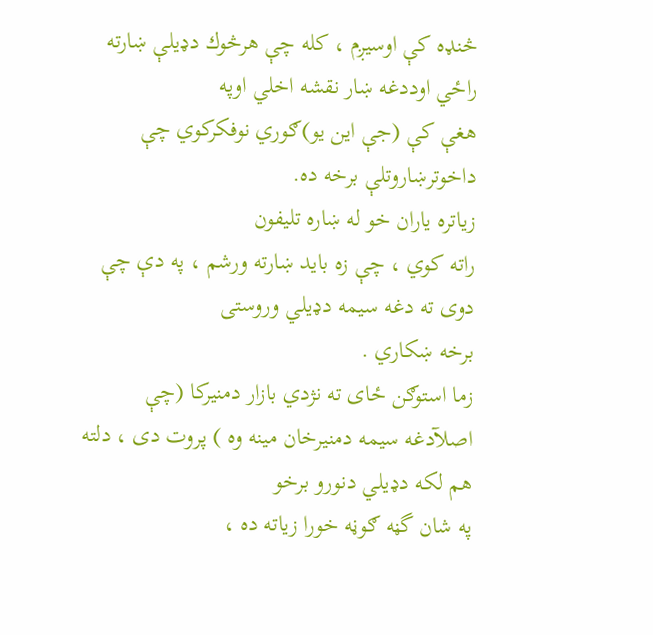څنډه كې اوسيږم ، كله چې هرڅوك دډيلې ښارته راځي اوددغه ښار نقشه اخلي اوپه
هغې كې (جې اين يو)ګوري نوفكركوي چې داخوترښاروتلې برخه ده.
زياتره ياران خو له ښاره تليفون
راته كوي ، چې زه بايد ښارته ورشم ، په دې چې دوى ته دغه سيمه دډيلي وروستى
برخه ښكاري .
زما استوګن ځاى ته نژدي بازار دمنيركا (چې
اصلآدغه سيمه دمنيرخان مينه وه ) پروت دى ، دلته هم لكه دډيلي دنورو برخو
په شان گڼه ګوڼه خورا زياته ده ،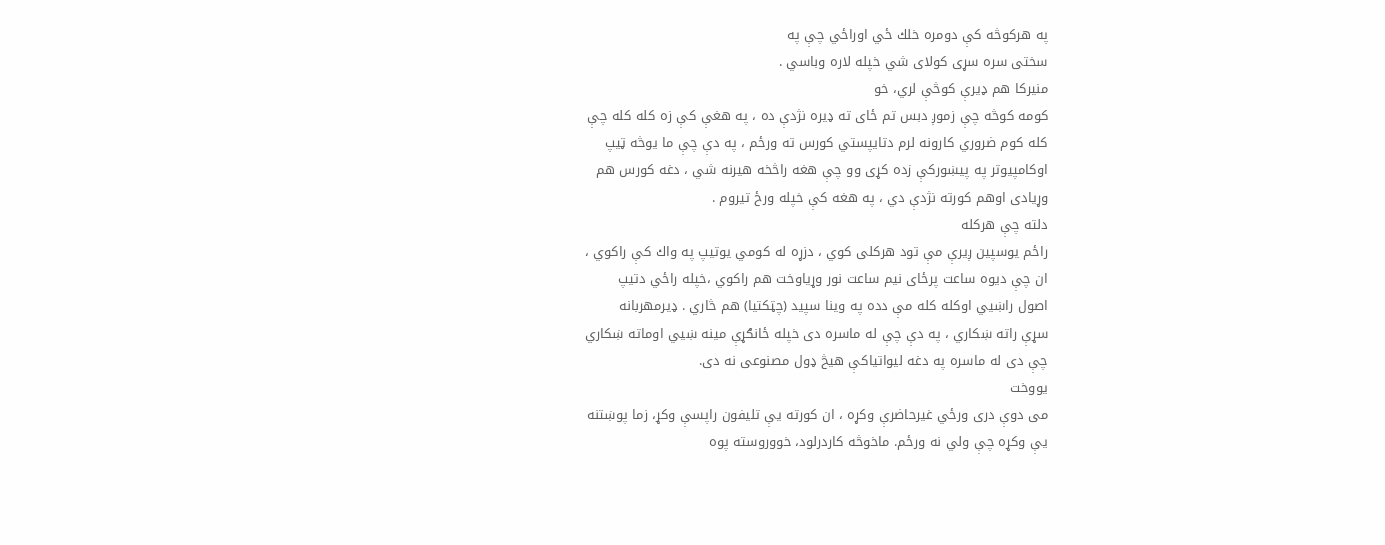په هركوڅه كې دومره خلك ځي اوراځي چې په
سختى سره سړى كولاى شي خپله لاره وباسي .
منيركا هم ډيرې كوڅې لري، خو
كومه كوڅه چې زموږ دبس تم ځاى ته ډيره نژدې ده ، په هغې كې زه كله كله چې
كله كوم ضروري كارونه لرم دتايپستي كورس ته ورځم ، په دې چې ما يوڅه ټيپ
اوكامپيوتر په پيښوركې زده كړى وو چې هغه راڅخه هيرنه شي ، دغه كورس هم
وړيادى اوهم كورته نژدې دي ، په هغه كې خپله ورځ تيروم .
دلته چې هركله
راځم يوسپين ږيرې مې تود هركلى كوي ، دزړه له كومي يوتيپ په واك كې راكوي ،
ان چې ديوه ساعت پرځاى نيم ساعت نور وړياوخت هم راكوي ،خپله راځي دتيپ
اصول راښيي اوكله كله مې دده په وينا سپيد (چټكتيا) هم څاري . ډيرمهربانه
سړې راته ښكاري ، په دې چې له ماسره دى خپله ځانګړې مينه ښيي اوماته ښكاري
چې دى له ماسره په دغه ليواتياكې هيڅ ډول مصنوعى نه دى.
يووخت
مى دوې درى ورځي غيرحاضرې وكړه ، ان كورته يې تليفون راپسې وكړ، زما پوښتنه
يې وكړه چې ولي نه ورځم. ماخوڅه كاردرلود، خووروسته پوه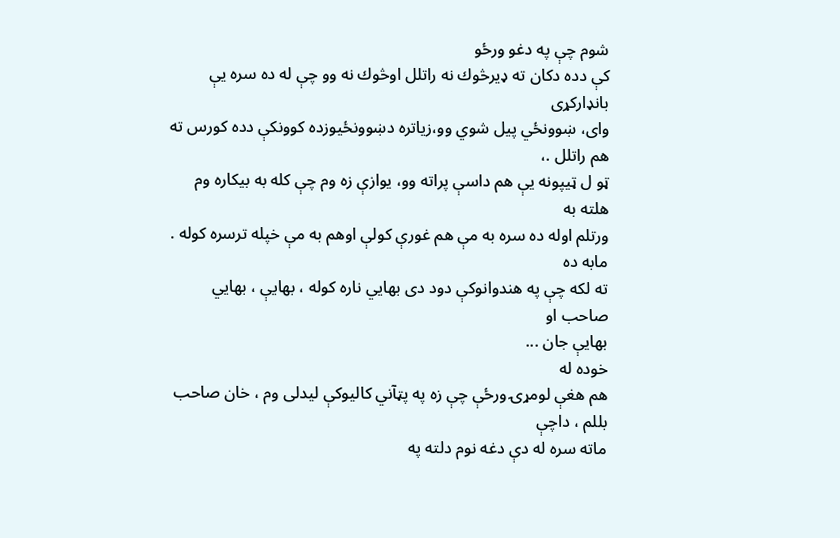شوم چې په دغو ورځو
كې دده دكان ته ډيرڅوك نه راتلل اوڅوك نه وو چې له ده سره يې بانډاركړى
واى، ښوونځي پيل شوي وو،زياتره دښوونځيوزده كوونكې دده كورس ته هم راتلل .،
ټو ل ټيپونه يې هم داسې پراته وو، يوازې زه وم چې كله به بيكاره وم هلته به
ورتلم اوله ده سره به مې هم غورې كولې اوهم به مې خپله ترسره كوله .
مابه ده
ته لكه چې په هندوانوكې دود دى بهايي ناره كوله ، بهايې ، بهايي صاحب او
بهايې جان ...
خوده له
هم هغې لومړۍ ورځې چې زه په پټآني كاليوكې ليدلى وم ، خان صاحب بللم ، داچې
ماته سره له دې دغه نوم دلته په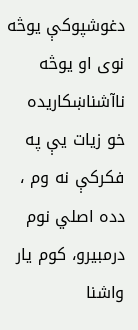دغوشپوكې يوڅه نوى او يوڅه ناآشناښكاريده
خو زيات يې په فكركې نه وم ، دده اصلي نوم درمبيرو، كوم يار واشنا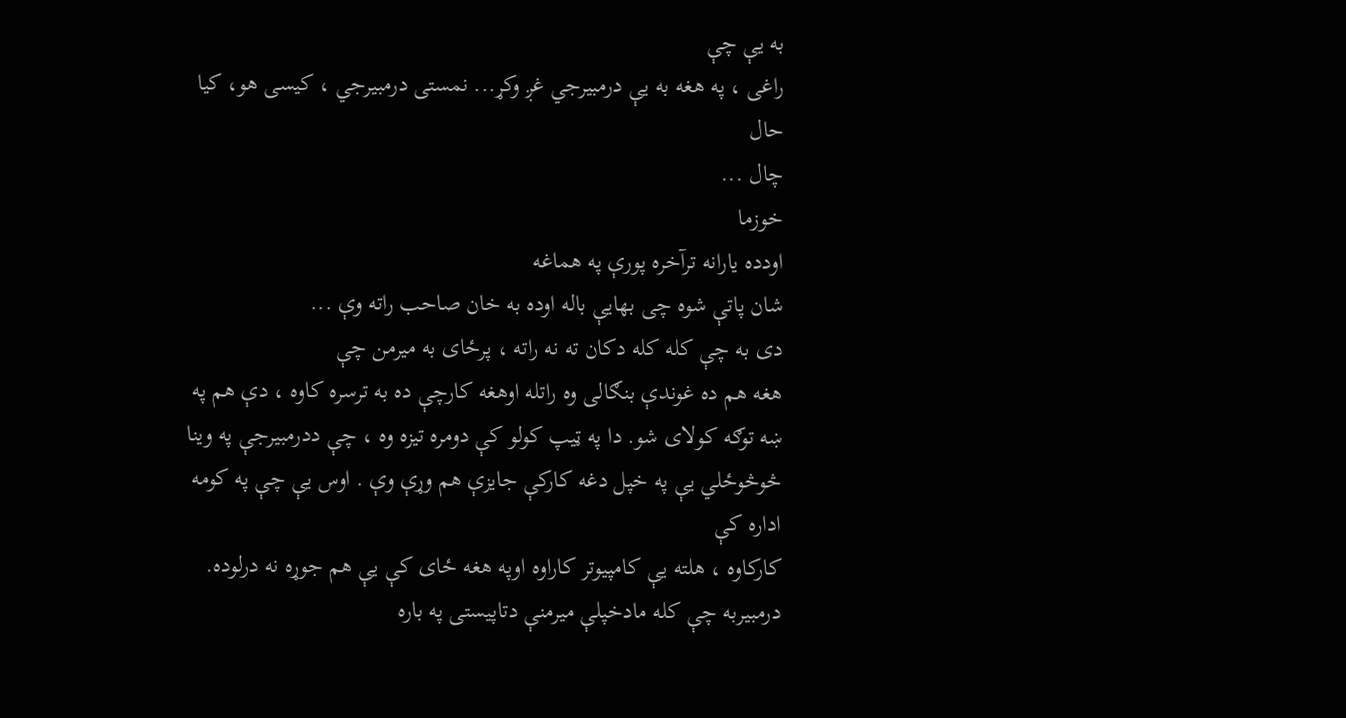به يې چې
راغى ، په هغه به يې درمبيرجي غږ وكړ... نمستى درمبيرجي ، كيسى هو، كيا حال
چال ...
خوزما
اودده يارانه ترآخره پورې په هماغه
شان پاتې شوه چى بهايې باله اوده به خان صاحب راته وې ...
دى به چې كله كله دكان ته نه راته ، پرځاى به ميرمن چې
هغه هم ده غوندې بنګالى وه راتله اوهغه كارچې ده به ترسره كاوه ، دې هم په
ښه توګه كولاى شو. دا په ټيپ كولو كې دومره تيزه وه ، چې ددرمبيرجې په وينا
څوڅوځلي يې په خپل دغه كاركې جايزې هم وړې وې . اوس يې چې په كومه اداره كې
كاركاوه ، هلته يې كامپيوتر كاراوه اوپه هغه ځاى كې يې هم جوړه نه درلوده.
درمبيربه چې كله مادخپلې ميرمنې دتاپيستى په باره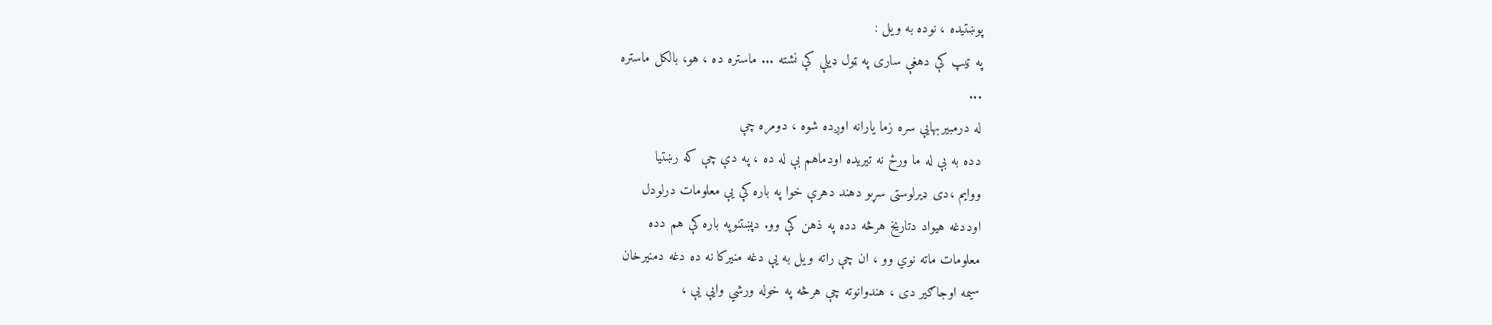پوښتيده ، نوده به ويل :
په ټيپ كې دهغې سارى په ټول ډيلې كې نشته ... ماستره ده ، هو، بالكل ماستره
...
له درمبيربهايې سره زما يارانه اوږده شوه ، دومره چې
دده به بې له ما ورځ نه تيريده اودماهم بې له ده ، په دې چې كه رښتيا
ووايم ،دى ډيرلوستى سړىو دهند دهرې خوا په باره كې يې معلومات درلودل
اوددغه هيواد دتاريخ هرڅه دده په ذهن كې وو. دپښتنوپه باره كې هم دده
معلومات ماته نوي وو ، ان چې راته ويل به يې دغه منيركا نه ده دغه دمنيرخان
سيمه اوجاګير دى ، هندوانوته چې هرڅه په خوله ورشي وايې يې ،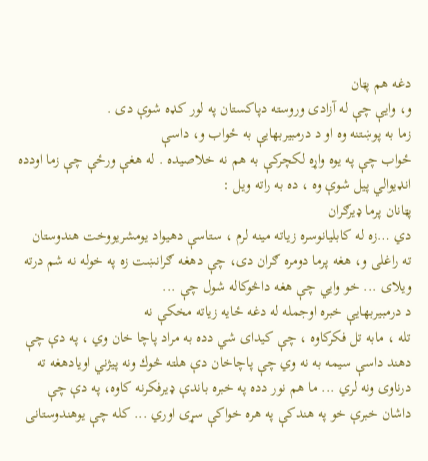دغه هم پټان
و، وايې چې له آزادى وروسته دپاكستان په لور كډه شوې دى .
زما به پوښتنه وه او د درمبيربهايې به ځواب و، داسې
ځواب چې په يوه واړه لكچركې به هم نه خلاصيده . له هغې ورځې چې زما اودده
انډيوالي پيل شوې وه ، ده به راته ويل :
پټانان پرما ډيرګران
دي …زه له كابليانوسره زياته مينه لرم ، ستاسې دهيواد يومشريووخت هندوستان
ته راغلى و، هغه پرما دومره ګران دى، چې دهغه ګرانښت زه په خوله نه شم درته
ويلاى ... خو وايي چې هغه داڅوكاله شول چې ...
د درمبيربهايې خبره اوجمله له دغه ځايه زياته مخكې نه
تله ، مابه تل فكركاوه ، چې كيداى شي دده به مراد پاچا خان وي ، په دې چې
دهند داسې سيمه به نه وي چې پاچاخان دې هلته څوك ونه پيژني اويادهغه ته
درناوى ونه لري ... ما هم نور دده په خبره باندې ډيرفكرنه كاوه، په دې چې
داشان خبرې خو په هندكې په هره خواكې سړى اوري ... كله چې يوهندوستانى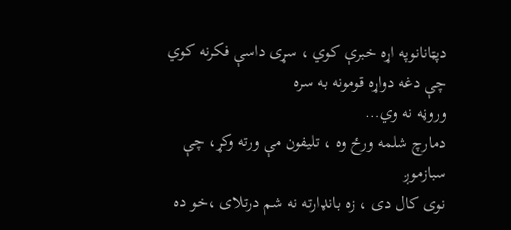دپټانانوپه اړه خبرې كوي ، سړى داسې فكرنه كوي چې دغه دواړه قومونه به سره
وروڼه نه وي…
دمارچ شلمه ورځ وه ، تليفون مې ورته وكړ، چې سبازموږ
نوى كال دى ، زه بانډارته نه شم درتلاى ،خو ده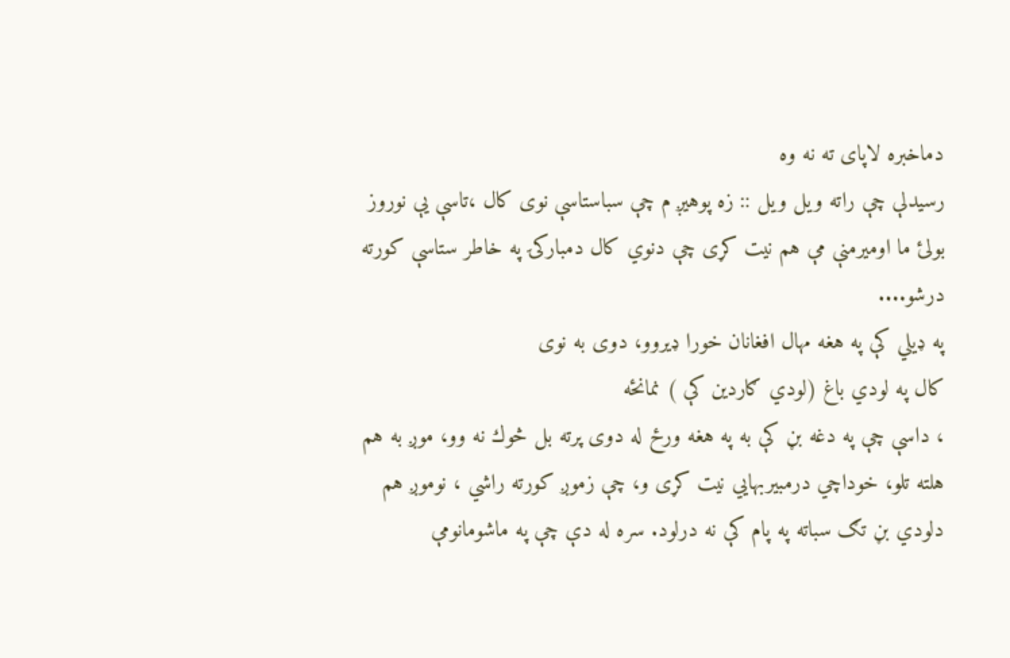دماخبره لاپاى ته نه وه
رسيدلې چې راته ويل ويل :: زه پوهيږ م چې سباستاسې نوى كال ،تاسې يې نوروز
بولئ ما اوميرمنې مې هم نيت كړى چې دنوي كال دمباركۍ په خاطر ستاسې كورته
درشو....
په ډيلي كې په هغه مهال افغانان خورا ډيروو، دوى به نوى
كال په لودي باغ (لودي ګاردين كې ) نمانځه
، داسې چې په دغه بڼ كې به په هغه ورځ له دوى پرته بل څوك نه وو، موږ به هم
هلته تلو، خوداچي درمبيربهايي نيت كړى و، چې زموږ كورته راشي ، نوموږ هم
دلودي بڼ تګ سباته په پام كې نه درلود. سره له دې چې په ماشومانومې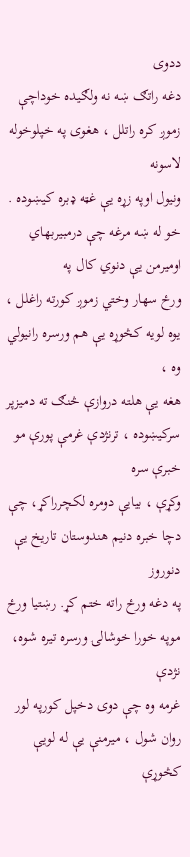ددوى
دغه راتګ ښه نه ولګيده خوداچې زموږ كره راتلل ، هغوى په خپلوخوله لاسونه
ونيول اوپه زړه يې غټه ډبره كيښوده .
خو له ښه مرغه چې درمبيربهاي اوميرمن يې دنوي كال په
ورځ سهار وختي زموږ كورته راغلل ، يوه لويه كڅوړه يې هم ورسره رانيولي وه ،
هغه يې هلته دروازې څنګ ته دميزپر سركيښوده ، ترنژدې غرمې پورې مو خبرې سره
وكړې ، بيايې دومره لكچرراكړ، چې دچا خبره دنيم هندوستان تاريخ يې دنوروز
په دغه ورځ راته ختم كړ. رښتيا ورځ موپه خورا خوشالۍ ورسره تيره شوه، نژدې
غرمه وه چې دوى دخپل كورپه لور روان شول ، ميرمنې يې له لويې كڅوړې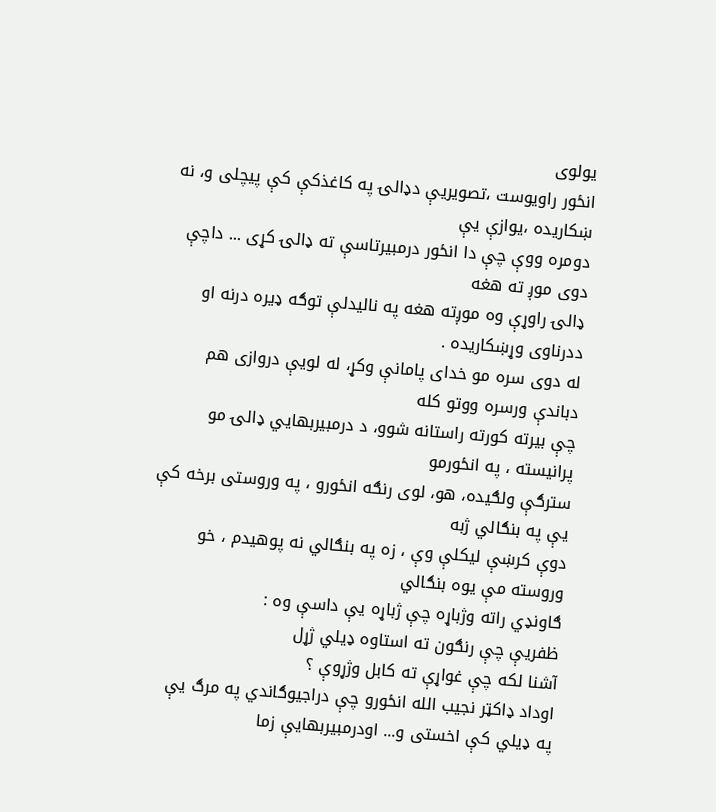يولوى
انځور راويوست ،تصويريې دډالۍ په كاغذكې كې پيچلى و، نه ښكاريده ،يوازې يې
دومره ووې چې دا انځور درمبيرتاسې ته ډالۍ كړى ... داچې دوى موږ ته هغه
ډالۍ راوړې وه موږته هغه په ناليدلې توګه ډيره درنه او ددرناوى وړښكاريده .
له دوى سره مو خداى پامانې وكړ، له لويې دروازى هم دباندې ورسره ووتو كله
چې بيرته كورته راستانه شوو، د درمبيربهايي ډالۍ مو پرانيسته ، په انځورمو
سترګې ولګيده، هو، لوى رنګه انځورو ، په وروستى برخه كې يې په بنګالي ژبه
دوې كرښې ليكلې وې ، زه په بنګالي نه پوهيدم ، خو وروسته مې يوه بنګالي
ګاونډي راته وژباړه چې ژباړه يې داسې وه :
ظفريې چې رنګون ته استاوه ډيلي ژړل
آشنا لكه چې غواړې ته كابل وژړوې ؟
اوداد ډاكټر نجيب الله انځورو چې دراجيوګاندي په مرګ يې
په ډيلي كې اخستى و... اودرمبيربهايې زما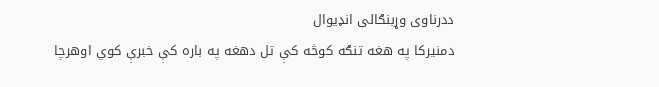ددرناوى وړبنګالى انډيوال
دمنيركا په هغه تنګه كوڅه كې تل دهغه په باره كې خبرې كوي اوهرچا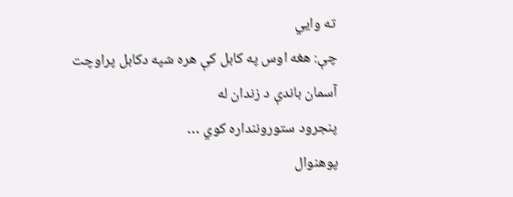ته وايي
چې: هغه اوس په كابل كې هره شپه دكابل پراوچت آسمان باندې د زندان له
پنجرود ستوروننداره كوي …
پوهنوال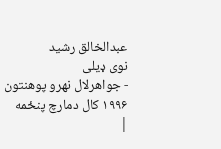عبدالخالق رشيد
نوى ډيلى
- جواهرلال نهرو پوهنتون
۱۹۹۶ كال دمارچ پنځمه
|